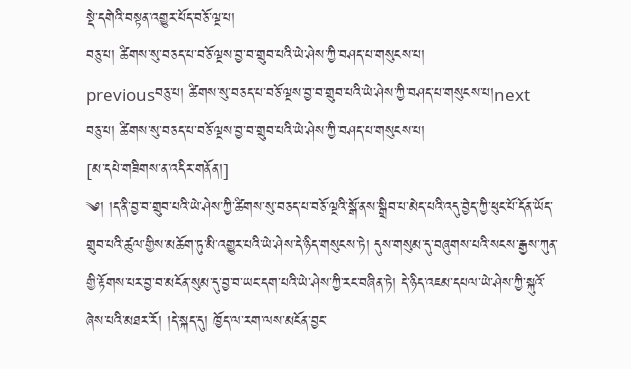སྡེ་དགེའི་བསྟན་འགྱུར་པོད་བཅོ་ལྔ་པ།
བཅུ་པ། ཚིགས་སུ་བཅད་པ་བཅོ་ལྔས་བྱ་བ་གྲུབ་པའི་ཡེ་ཤེས་ཀྱི་བཤད་པ་གསུངས་པ།
previousབཅུ་པ། ཚིགས་སུ་བཅད་པ་བཅོ་ལྔས་བྱ་བ་གྲུབ་པའི་ཡེ་ཤེས་ཀྱི་བཤད་པ་གསུངས་པ།next
བཅུ་པ། ཚིགས་སུ་བཅད་པ་བཅོ་ལྔས་བྱ་བ་གྲུབ་པའི་ཡེ་ཤེས་ཀྱི་བཤད་པ་གསུངས་པ།
[མ་དཔེ་གཟིགས་ན་འདིར་གནོན།]
༄། །ད་ནི་བྱ་བ་གྲུབ་པའི་ཡེ་ཤེས་ཀྱི་ཚིགས་སུ་བཅད་པ་བཅོ་ལྔའི་སྒོ་ནས་སྒྲིབ་པ་མེད་པའི་འདུ་བྱེད་ཀྱི་ཕུང་པོ་དོན་ཡོད་གྲུབ་པའི་ཚུལ་གྱིས་མཆོག་ཏུ་མི་འགྱུར་པའི་ཡེ་ཤེས་དེ་ཉིད་གསུངས་ཏེ། དུས་གསུམ་དུ་བཞུགས་པའི་སངས་རྒྱས་ཀུན་གྱི་རྟོགས་པར་བྱ་བ་མངོན་སུམ་དུ་བྱ་བ་ཡང་དག་པའི་ཡེ་ཤེས་ཀྱི་རང་བཞིན་ཏེ། དེ་ཉིད་འཇམ་དཔལ་ཡེ་ཤེས་ཀྱི་སྐུའོ་ཞེས་པའི་མཐར་རོ། །དེ་སྐད་དུ། ཁྱོད་ལ་རག་ལས་མངོན་བྱང་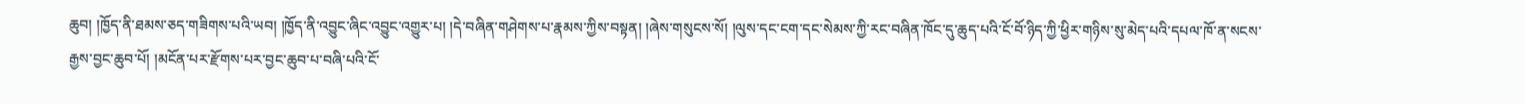ཆུབ། །ཁྱོད་ནི་ཐམས་ཅད་གཟིགས་པའི་ཡབ། །ཁྱོད་ནི་འབྱུང་ཞིང་འབྱུང་འགྱུར་པ། །དེ་བཞིན་གཤེགས་པ་རྣམས་ཀྱིས་བསྟན། །ཞེས་གསུངས་སོ། །ལུས་དང་ངག་དང་སེམས་ཀྱི་རང་བཞིན་ཁོང་དུ་ཆུད་པའི་ངོ་བོ་ཉིད་ཀྱི་ཕྱིར་གཉིས་སུ་མེད་པའི་དཔལ་ཁོ་ན་སངས་རྒྱས་བྱང་ཆུབ་པོ། །མངོན་པར་རྫོགས་པར་བྱང་ཆུབ་པ་བཞི་པའི་ངོ་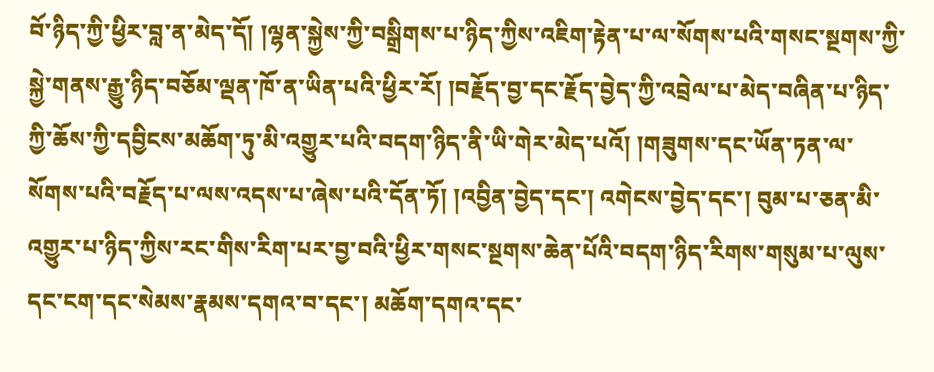བོ་ཉིད་ཀྱི་ཕྱིར་བླ་ན་མེད་དོ། །ལྷན་སྐྱེས་ཀྱི་བསྒྲིགས་པ་ཉིད་ཀྱིས་འཇིག་རྟེན་པ་ལ་སོགས་པའི་གསང་སྔགས་ཀྱི་སྐྱེ་གནས་རྒྱུ་ཉིད་བཅོམ་ལྡན་ཁོ་ན་ཡིན་པའི་ཕྱིར་རོ། །བརྗོད་བྱ་དང་རྗོད་བྱེད་ཀྱི་འབྲེལ་པ་མེད་བཞིན་པ་ཉིད་ཀྱི་ཆོས་ཀྱི་དབྱིངས་མཆོག་ཏུ་མི་འགྱུར་པའི་བདག་ཉིད་ནི་ཡི་གེར་མེད་པའོ། །གཟུགས་དང་ཡོན་ཏན་ལ་སོགས་པའི་བརྗོད་པ་ལས་འདས་པ་ཞེས་པའི་དོན་ཏོ། །འབྱིན་བྱེད་དང་། འགེངས་བྱེད་དང་། བུམ་པ་ཅན་མི་འགྱུར་པ་ཉིད་ཀྱིས་རང་གིས་རིག་པར་བྱ་བའི་ཕྱིར་གསང་སྔགས་ཆེན་པོའི་བདག་ཉིད་རིགས་གསུམ་པ་ལུས་དང་ངག་དང་སེམས་རྣམས་དགའ་བ་དང་། མཆོག་དགའ་དང་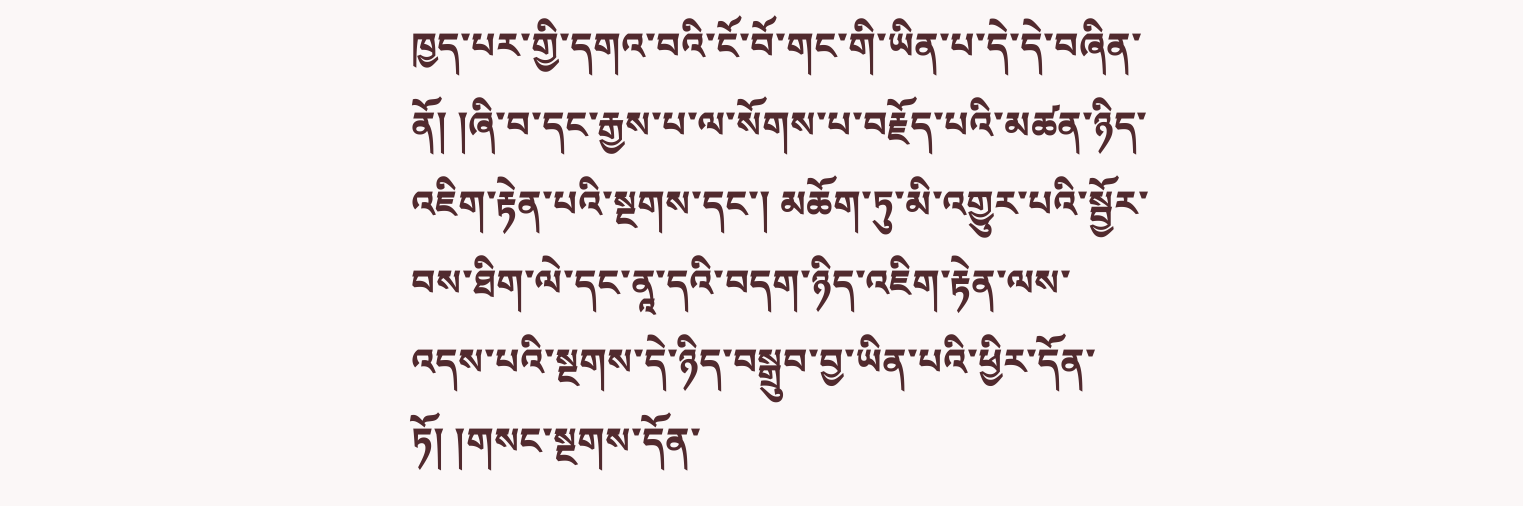ཁྱད་པར་གྱི་དགའ་བའི་ངོ་བོ་གང་གི་ཡིན་པ་དེ་དེ་བཞིན་ནོ། །ཞི་བ་དང་རྒྱས་པ་ལ་སོགས་པ་བརྗོད་པའི་མཚན་ཉིད་འཇིག་རྟེན་པའི་སྔགས་དང་། མཆོག་ཏུ་མི་འགྱུར་པའི་སྦྱོར་བས་ཐིག་ལེ་དང་ནཱ་དའི་བདག་ཉིད་འཇིག་རྟེན་ལས་འདས་པའི་སྔགས་དེ་ཉིད་བསྒྲུབ་བྱ་ཡིན་པའི་ཕྱིར་དོན་ཏོ། །གསང་སྔགས་དོན་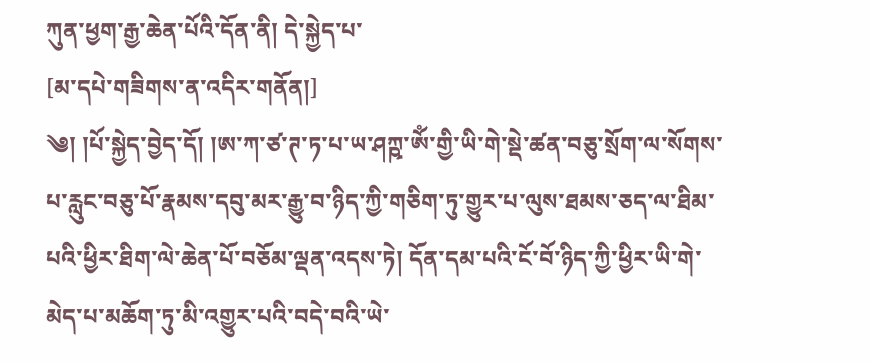ཀུན་ཕྱག་རྒྱ་ཆེན་པོའི་དོན་ནི། དེ་སྐྱེད་པ་
[མ་དཔེ་གཟིགས་ན་འདིར་གནོན།]
༄། །པོ་སྐྱེད་བྱེད་དོ། །ཨ་ཀ་ཙ་ཊ་ཏ་པ་ཡ་ཤཀྵ་ཨོཾ་གྱི་ཡི་གེ་སྡེ་ཚན་བཅུ་སྲོག་ལ་སོགས་པ་རླུང་བཅུ་པོ་རྣམས་དབུ་མར་རྒྱུ་བ་ཉིད་ཀྱི་གཅིག་ཏུ་གྱུར་པ་ལུས་ཐམས་ཅད་ལ་ཐིམ་པའི་ཕྱིར་ཐིག་ལེ་ཆེན་པོ་བཅོམ་ལྡན་འདས་ཏེ། དོན་དམ་པའི་ངོ་བོ་ཉིད་ཀྱི་ཕྱིར་ཡི་གེ་མེད་པ་མཆོག་ཏུ་མི་འགྱུར་པའི་བདེ་བའི་ཡེ་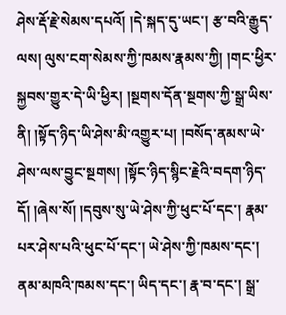ཤེས་རྡོ་རྗེ་སེམས་དཔའོ། །དེ་སྐད་དུ་ཡང་། རྩ་བའི་རྒྱུད་ལས། ལུས་ངག་སེམས་ཀྱི་ཁམས་རྣམས་ཀྱི། །གང་ཕྱིར་སྐྱབས་གྱུར་དེ་ཡི་ཕྱིར། །སྔགས་དོན་སྔགས་ཀྱི་སྒྲ་ཡིས་ནི། །སྟོད་ཉིད་ཡི་ཤེས་མི་འགྱུར་པ། །བསོད་ནམས་ཡེ་ཤེས་ལས་བྱུང་སྔགས། །སྟོང་ཉིད་སྙིང་རྗེའི་བདག་ཉིད་དོ། །ཞེས་སོ། །དབུས་སུ་ཡེ་ཤེས་ཀྱི་ཕུང་པོ་དང་། རྣམ་པར་ཤེས་པའི་ཕུང་པོ་དང་། ཡེ་ཤེས་ཀྱི་ཁམས་དང་། ནམ་མཁའི་ཁམས་དང་། ཡིད་དང་། རྣ་བ་དང་། སྒྲ་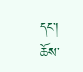དང་། ཆོས་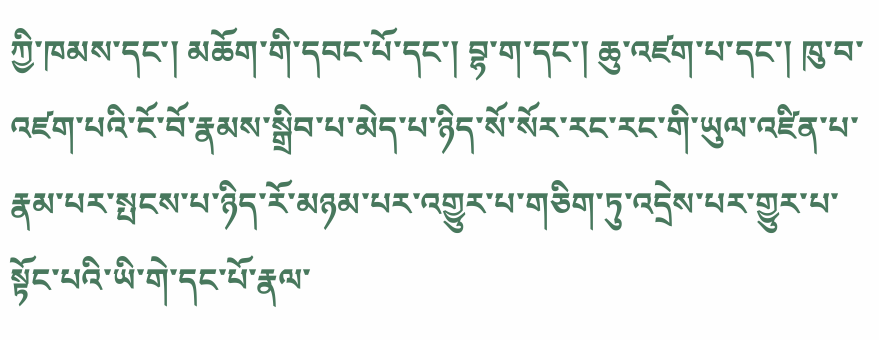ཀྱི་ཁམས་དང་། མཆོག་གི་དབང་པོ་དང་། བྷ་ག་དང་། ཆུ་འཛག་པ་དང་། ཁུ་བ་འཛག་པའི་ངོ་བོ་རྣམས་སྒྲིབ་པ་མེད་པ་ཉིད་སོ་སོར་རང་རང་གི་ཡུལ་འཛིན་པ་རྣམ་པར་སྤངས་པ་ཉིད་རོ་མཉམ་པར་འགྱུར་པ་གཅིག་ཏུ་འདྲེས་པར་གྱུར་པ་སྟོང་པའི་ཡི་གེ་དང་པོ་རྣལ་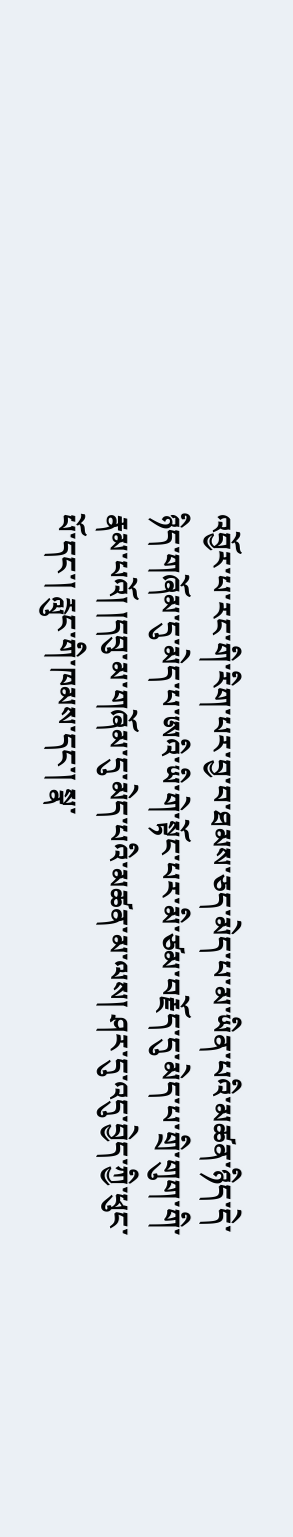འབྱོར་པ་རང་གི་རིག་པར་བྱ་བ་ཐམས་ཅད་མེད་པ་མ་ཡིན་པའི་མཚན་ཉིད་དེ་ཉིད་གཞོམ་དུ་མེད་པ་ཨའི་ཡི་གེ་སྟོང་པར་མི་ཙམ་བརྗོད་དུ་མེད་པ་གྲི་གུག་གི་རྣམ་པའོ། །དབུ་མ་གཞོམ་དུ་མེད་པའི་མཚན་མ་ལས། ཤར་དུ་འདུ་བྱེད་ཀྱི་ཕུང་པོ་དང་། རླུང་གི་ཁམས་དང་། སྣ་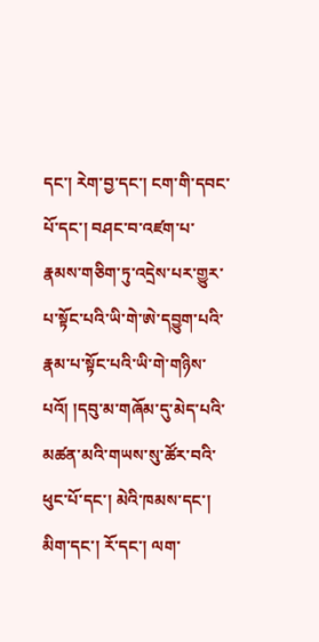དང་། རེག་བྱ་དང་། ངག་གི་དབང་པོ་དང་། བཤང་བ་འཛག་པ་རྣམས་གཅིག་ཏུ་འདྲེས་པར་གྱུར་པ་སྟོང་པའི་ཡི་གེ་ཨེ་དབྱུག་པའི་རྣམ་པ་སྟོང་པའི་ཡི་གེ་གཉིས་པའོ། །དབུ་མ་གཞོམ་དུ་མེད་པའི་མཚན་མའི་གཡས་སུ་ཚོར་བའི་ཕུང་པོ་དང་། མེའི་ཁམས་དང་། མིག་དང་། རོ་དང་། ལག་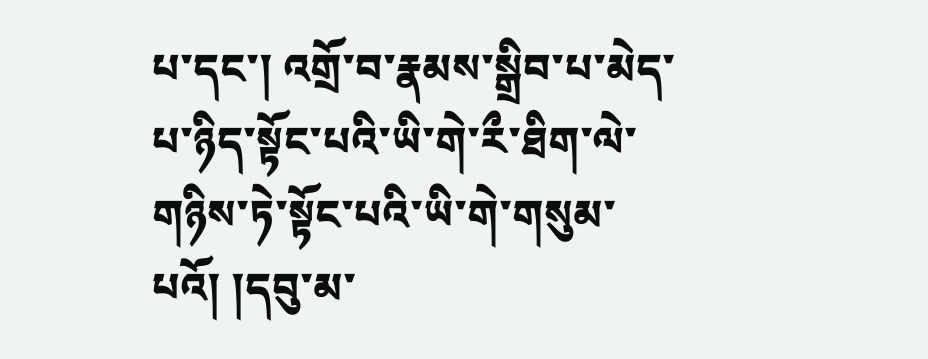པ་དང་། འགྲོ་བ་རྣམས་སྒྲིབ་པ་མེད་པ་ཉིད་སྟོང་པའི་ཡི་གེ་རྀ་ཐིག་ལེ་གཉིས་ཏེ་སྟོང་པའི་ཡི་གེ་གསུམ་པའོ། །དབུ་མ་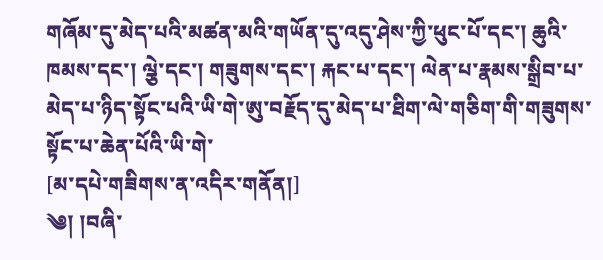གཞོམ་དུ་མེད་པའི་མཚན་མའི་གཡོན་དུ་འདུ་ཤེས་ཀྱི་ཕུང་པོ་དང་། ཆུའི་ཁམས་དང་། ལྕེ་དང་། གཟུགས་དང་། རྐང་པ་དང་། ལེན་པ་རྣམས་སྒྲིབ་པ་མེད་པ་ཉིད་སྟོང་པའི་ཡི་གེ་ཨུ་བརྗོད་དུ་མེད་པ་ཐིག་ལེ་གཅིག་གི་གཟུགས་སྟོང་པ་ཆེན་པོའི་ཡི་གེ་
[མ་དཔེ་གཟིགས་ན་འདིར་གནོན།]
༄། །བཞི་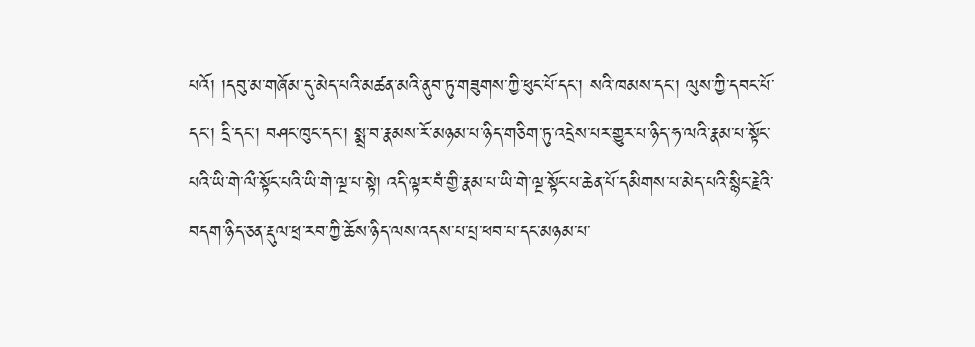པའོ། །དབུ་མ་གཞོམ་དུ་མེད་པའི་མཚན་མའི་ནུབ་ཏུ་གཟུགས་ཀྱི་ཕུང་པོ་དང་། སའི་ཁམས་དང་། ལུས་ཀྱི་དབང་པོ་དང་། དྲི་དང་། བཤང་ཁུང་དང་། སྨྲ་བ་རྣམས་རོ་མཉམ་པ་ཉིད་གཅིག་ཏུ་འདྲེས་པར་གྱུར་པ་ཉིད་ཧ་ལའི་རྣམ་པ་སྟོང་པའི་ཡི་གེ་ལྀ་སྟོང་པའི་ཡི་གེ་ལྔ་པ་སྟེ། འདི་ལྟར་བཾ་གྱི་རྣམ་པ་ཡི་གེ་ལྔ་སྟོང་པ་ཆེན་པོ་དམིགས་པ་མེད་པའི་སྙིང་རྗེའི་བདག་ཉིད་ཅན་རྡུལ་ཕྲ་རབ་ཀྱི་ཆོས་ཉིད་ལས་འདས་པ་པྲ་ཕབ་པ་དང་མཉམ་པ་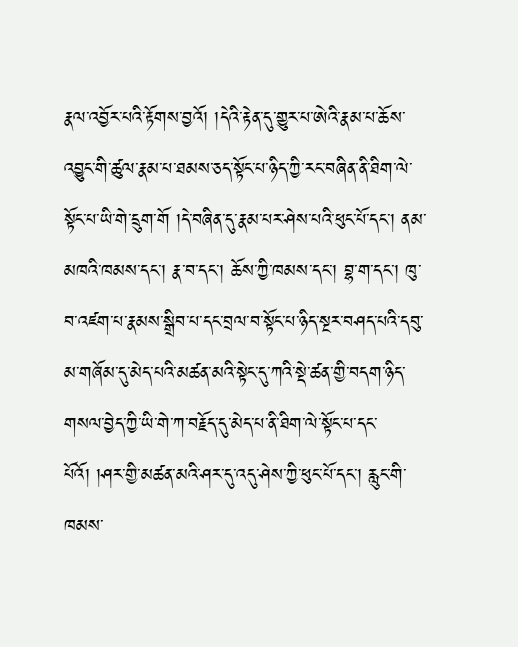རྣལ་འབྱོར་པའི་རྟོགས་བྱའོ། །དེའི་རྟེན་དུ་གྱུར་པ་ཨེའི་རྣམ་པ་ཆོས་འབྱུང་གི་ཚུལ་རྣམ་པ་ཐམས་ཅད་སྟོང་པ་ཉིད་ཀྱི་རང་བཞིན་ནི་ཐིག་ལེ་སྟོང་པ་ཡི་གེ་དྲུག་གོ །དེ་བཞིན་དུ་རྣམ་པར་ཤེས་པའི་ཕུང་པོ་དང་། ནམ་མཁའི་ཁམས་དང་། རྣ་བ་དང་། ཆོས་ཀྱི་ཁམས་དང་། བྷ་ག་དང་། ཁུ་བ་འཛག་པ་རྣམས་སྒྲིབ་པ་དང་བྲལ་བ་སྟོང་པ་ཉིད་སྔར་བཤད་པའི་དབུ་མ་གཞོམ་དུ་མེད་པའི་མཚན་མའི་སྟེང་དུ་ཀའི་སྡེ་ཚན་གྱི་བདག་ཉིད་གསལ་བྱེད་ཀྱི་ཡི་གེ་ཀ་བརྗོད་དུ་མེད་པ་ནི་ཐིག་ལེ་སྟོང་པ་དང་པོའོ། །ཤར་གྱི་མཚན་མའི་ཤར་དུ་འདུ་ཤེས་ཀྱི་ཕུང་པོ་དང་། རླུང་གི་ཁམས་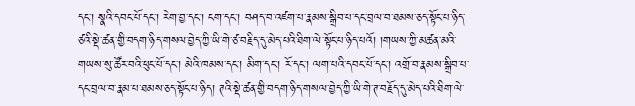དང་། སྣའི་དབང་པོ་དང་། རེག་བྱ་དང་། ངག་དང་། བཤད་བ་འཛག་པ་རྣམས་སྒྲིབ་པ་དང་བྲལ་བ་ཐམས་ཅད་སྟོང་པ་ཉིད་ཙའི་སྡེ་ཚན་གྱི་བདག་ཉིད་གསལ་བྱེད་ཀྱི་ཡི་གེ་ཙ་བརྗིད་དུ་མེད་པའི་ཐིག་ལེ་སྟོང་པ་ཉིད་པའོ། །གཡས་ཀྱི་མཚན་མའི་གཡས་སུ་ཚོར་བའི་ཕུང་པོ་དང་། མེའི་ཁམས་དང་། མིག་དང་། རོ་དང་། ལག་པའི་དབང་པོ་དང་། འགྲོ་བ་རྣམས་སྒྲིབ་པ་དང་བྲལ་བ་རྣམ་པ་ཐམས་ཅད་སྟོང་པ་ཉིད། ཊའི་སྡེ་ཚན་གྱི་བདག་ཉིད་གསལ་བྱེད་ཀྱི་ཡི་གེ་ཊ་བརྗོད་དུ་མེད་པའི་ཐིག་ལེ་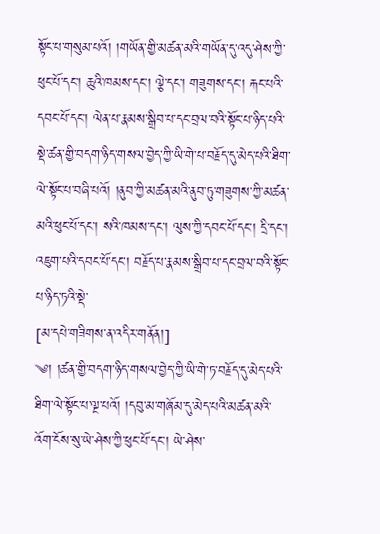སྟོང་པ་གསུམ་པའོ། །གཡོན་གྱི་མཚན་མའི་གཡོན་དུ་འདུ་ཤེས་ཀྱི་ཕུང་པོ་དང་། ཆུའི་ཁམས་དང་། ལྕེ་དང་། གཟུགས་དང་། རྐང་པའི་དབང་པོ་དང་། ལེན་པ་རྣམས་སྒྲིབ་པ་དང་བྲལ་བའི་སྟོང་པ་ཉིད་པའི་སྡེ་ཚན་གྱི་བདག་ཉིད་གསལ་བྱེད་ཀྱི་ཡི་གེ་པ་བརྗོད་དུ་མེད་པའི་ཐིག་ལེ་སྟོང་པ་བཞི་པའོ། །ནུབ་ཀྱི་མཚན་མའི་ནུབ་ཏུ་གཟུགས་ཀྱི་མཚན་མའི་ཕུང་པོ་དང་། སའི་ཁམས་དང་། ལུས་ཀྱི་དབང་པོ་དང་། དྲི་དང་། འཇུག་པའི་དབང་པོ་དང་། བརྗོད་པ་རྣམས་སྒྲིབ་པ་དང་བྲལ་བའི་སྟོང་པ་ཉིད་ཏའི་སྡེ་
[མ་དཔེ་གཟིགས་ན་འདིར་གནོན།]
༄། །ཚན་གྱི་བདག་ཉིད་གསལ་བྱེད་ཀྱི་ཡི་གེ་ཏ་བརྗོད་དུ་མེད་པའི་ཐིག་ལེ་སྟོང་པ་ལྔ་པའོ། །དབུ་མ་གཞོམ་དུ་མེད་པའི་མཚན་མའི་འོག་ངོས་སུ་ཡེ་ཤེས་ཀྱི་ཕུང་པོ་དང་། ཡེ་ཤེས་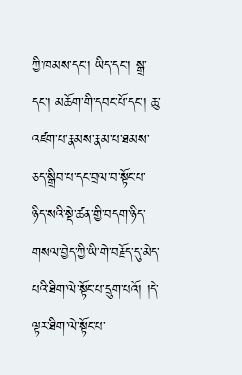ཀྱི་ཁམས་དང་། ཡིད་དང་། སྒྲ་དང་། མཆོག་གི་དབང་པོ་དང་། ཆུ་འཛག་པ་རྣམས་རྣམ་པ་ཐམས་ཅད་སྒྲིབ་པ་དང་བྲལ་བ་སྟོང་པ་ཉིད་སའི་སྡེ་ཚན་གྱི་བདག་ཉིད་གསལ་བྱེད་ཀྱི་ཡི་གེ་བརྗོད་དུ་མེད་པའི་ཐིག་ལེ་སྟོང་པ་དྲུག་པའོ། །དེ་ལྟར་ཐིག་ལེ་སྟོང་པ་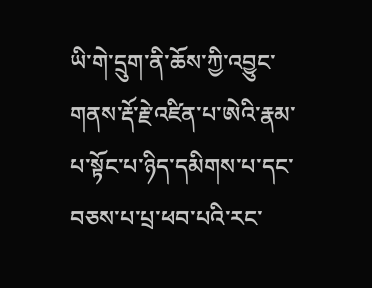ཡི་གེ་དྲུག་ནི་ཆོས་ཀྱི་འབྱུང་གནས་རྡོ་རྗེ་འཛིན་པ་ཨེའི་རྣམ་པ་སྟོང་པ་ཉིད་དམིགས་པ་དང་བཅས་པ་པྲ་ཕབ་པའི་རང་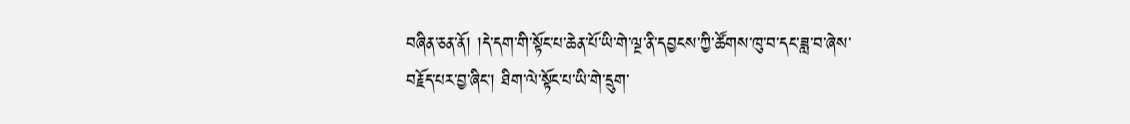བཞིན་ཅན་ནོ། །དེ་དག་གི་སྟོང་པ་ཆེན་པོ་ཡི་གེ་ལྔ་ནི་དབྱངས་ཀྱི་ཚོགས་ཁུ་བ་དང་ཟླ་བ་ཞེས་བརྗོད་པར་བྱ་ཞིང་། ཐིག་ལེ་སྟོང་པ་ཡི་གེ་དྲུག་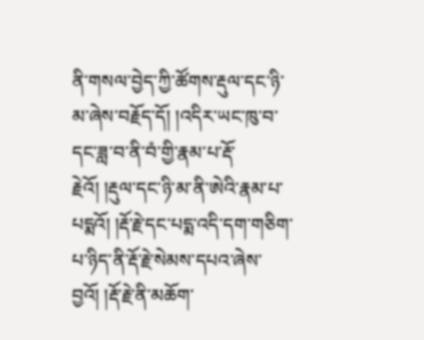ནི་གསལ་བྱེད་ཀྱི་ཚོགས་རྡུལ་དང་ཉི་མ་ཞེས་བརྗོད་དོ། །འདིར་ཡང་ཁུ་བ་དང་ཟླ་བ་ནི་བཾ་གྱི་རྣམ་པ་རྡོ་རྗེའོ། །རྡུལ་དང་ཉི་མ་ནི་ཨེའི་རྣམ་པ་པདྨའོ། །རྡོ་རྗེ་དང་པདྨ་འདི་དག་གཅིག་པ་ཉིད་ནི་རྡོ་རྗེ་སེམས་དཔའ་ཞེས་བྱའོ། །རྡོ་རྗེ་ནི་མཆོག་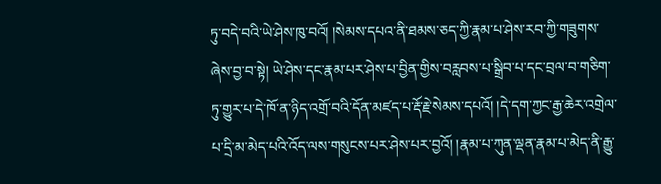ཏུ་བདེ་བའི་ཡེ་ཤེས་ཁུ་བའོ། །སེམས་དཔའ་ནི་ཐམས་ཅད་ཀྱི་རྣམ་པ་ཤེས་རབ་ཀྱི་གཟུགས་ཞེས་བྱ་བ་སྟེ། ཡེ་ཤེས་དང་རྣམ་པར་ཤེས་པ་བྱིན་གྱིས་བརླབས་པ་སྒྲིབ་པ་དང་བྲལ་བ་གཅིག་ཏུ་གྱུར་པ་དེ་ཁོ་ན་ཉིད་འགྲོ་བའི་དོན་མཛད་པ་རྡོ་རྗེ་སེམས་དཔའོ། །དེ་དག་ཀྱང་རྒྱ་ཆེར་འགྲེལ་པ་དྲི་མ་མེད་པའི་འོད་ལས་གསུངས་པར་ཤེས་པར་བྱའོ། །རྣམ་པ་ཀུན་ལྡན་རྣམ་པ་མེད་ནི་རྒྱུ་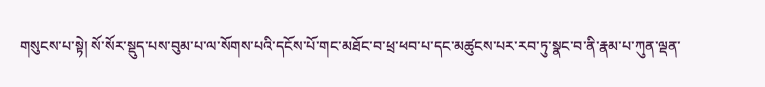གསུངས་པ་སྟེ། སོ་སོར་སྡུད་པས་བུམ་པ་ལ་སོགས་པའི་དངོས་པོ་གང་མཐོང་བ་ཕྲ་ཕབ་པ་དང་མཚུངས་པར་རབ་ཏུ་སྣང་བ་ནི་རྣམ་པ་ཀུན་ལྡན་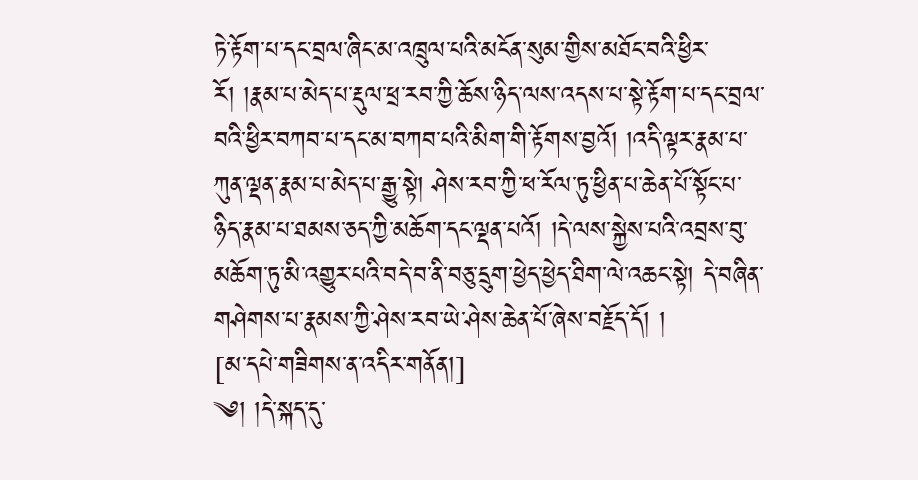ཏེ་རྟོག་པ་དང་བྲལ་ཞིང་མ་འཁྲུལ་པའི་མངོན་སུམ་གྱིས་མཐོང་བའི་ཕྱིར་རོ། །རྣམ་པ་མེད་པ་རྡུལ་ཕྲ་རབ་ཀྱི་ཆོས་ཉིད་ལས་འདས་པ་སྟེ་རྟོག་པ་དང་བྲལ་བའི་ཕྱིར་བཀབ་པ་དང་མ་བཀབ་པའི་མིག་གི་རྟོགས་བྱའོ། །འདི་ལྟར་རྣམ་པ་ཀུན་ལྡན་རྣམ་པ་མེད་པ་རྒྱུ་སྟེ། ཤེས་རབ་ཀྱི་ཕ་རོལ་ཏུ་ཕྱིན་པ་ཆེན་པོ་སྟོང་པ་ཉིད་རྣམ་པ་ཐམས་ཅད་ཀྱི་མཆོག་དང་ལྡན་པའོ། །དེ་ལས་སྐྱེས་པའི་འབྲས་བུ་མཆོག་ཏུ་མི་འགྱུར་པའི་བདེ་བ་ནི་བཅུ་དྲུག་ཕྱེད་ཕྱེད་ཐིག་ལེ་འཆང་སྟེ། དེ་བཞིན་གཤེགས་པ་རྣམས་ཀྱི་ཤེས་རབ་ཡེ་ཤེས་ཆེན་པོ་ཞེས་བརྗོད་དོ། །
[མ་དཔེ་གཟིགས་ན་འདིར་གནོན།]
༄། །དེ་སྐད་དུ་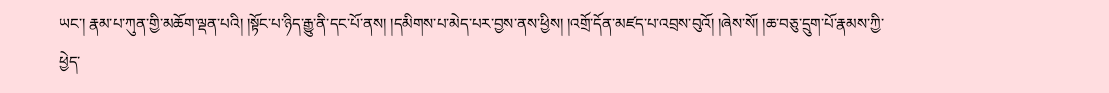ཡང་། རྣམ་པ་ཀུན་གྱི་མཆོག་ལྡན་པའི། །སྟོང་པ་ཉིད་རྒྱུ་ནི་དང་པོ་ནས། །དམིགས་པ་མེད་པར་བྱས་ནས་ཕྱིས། །འགྲོ་དོན་མཛད་པ་འབྲས་བུའོ། །ཞེས་སོ། །ཆ་བཅུ་དྲུག་པོ་རྣམས་ཀྱི་ཕྱེད་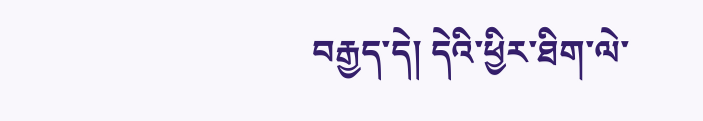བརྒྱད་དེ། དེའི་ཕྱིར་ཐིག་ལེ་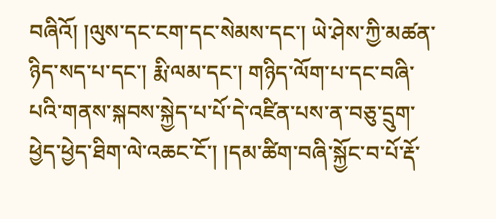བཞིའོ། །ལུས་དང་ངག་དང་སེམས་དང་། ཡེ་ཤེས་ཀྱི་མཚན་ཉིད་སད་པ་དང་། རྨི་ལམ་དང་། གཉིད་ལོག་པ་དང་བཞི་པའི་གནས་སྐབས་སྐྱེད་པ་པོ་དེ་འཛིན་པས་ན་བཅུ་དྲུག་ཕྱེད་ཕྱེད་ཐིག་ལེ་འཆང་ངོ་། །དམ་ཚིག་བཞི་སྐྱོང་བ་པོ་རྡོ་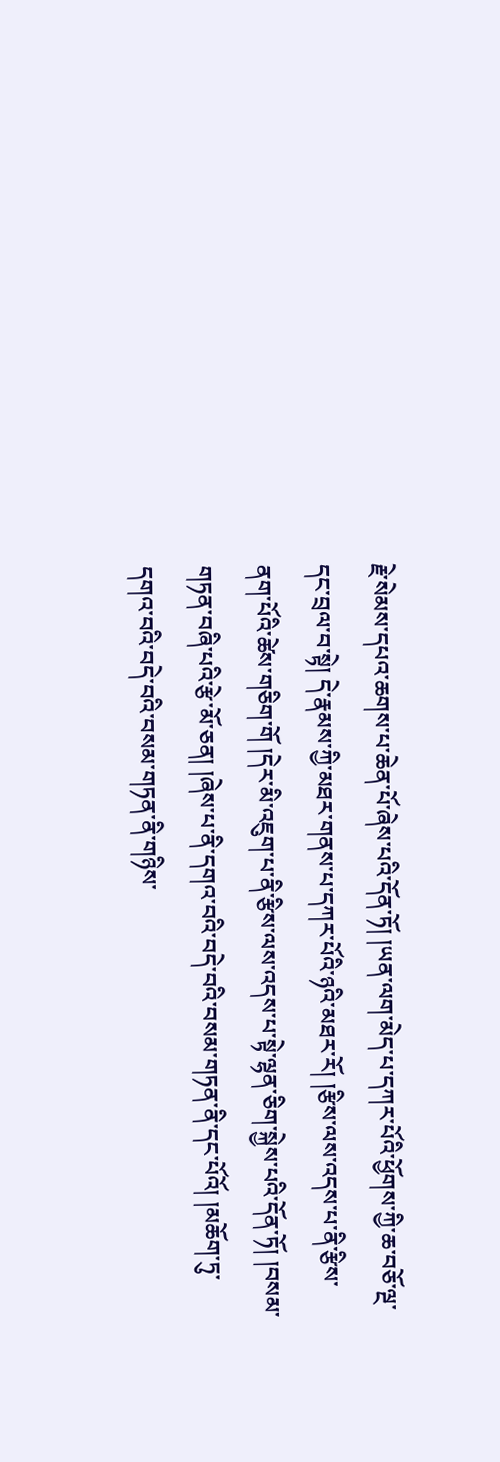རྗེ་སེམས་དཔའ་ཆགས་པ་ཆེན་པོ་ཞེས་པའི་དོན་ཏོ། །ཡན་ལག་མེད་པ་དཀར་པོའི་ཕྱོགས་ཀྱི་ཆ་བཅོ་ལྔ་དང་བྲལ་བ་སྟེ། དེ་རྣམས་ཀྱི་མཐར་གནས་པ་དཀར་པོའི་ཉའི་མཐར་རོ། །རྩིས་ལས་འདས་པ་ནི་རྩིས་ནག་པོའི་ཚེས་གཅིག་གོ །དེར་མི་འཇུག་པ་ནི་རྩིས་ལས་འདས་པ་སྟེ་ལྷན་ཅིག་སྐྱེས་པའི་དོན་ཏོ། །བསམ་གཏན་བཞི་པའི་རྩེ་མོ་ཅན། །ཞེས་པ་ནི་དགའ་བའི་བདེ་བའི་བསམ་གཏན་ནི་དང་པོའོ། །མཆོག་ཏུ་དགའ་བའི་བདེ་བའི་བསམ་གཏན་ནི་གཉིས་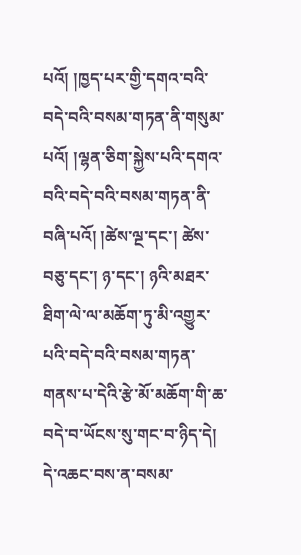པའོ། །ཁྱད་པར་གྱི་དགའ་བའི་བདེ་བའི་བསམ་གཏན་ནི་གསུམ་པའོ། །ལྷན་ཅིག་སྐྱེས་པའི་དགའ་བའི་བདེ་བའི་བསམ་གཏན་ནི་བཞི་པའོ། །ཚེས་ལྔ་དང་། ཚེས་བཅུ་དང་། ཉ་དང་། ཉའི་མཐར་ཐིག་ལེ་ལ་མཆོག་ཏུ་མི་འགྱུར་པའི་བདེ་བའི་བསམ་གཏན་གནས་པ་དེའི་རྩེ་མོ་མཆོག་གི་ཆ་བདེ་བ་ཡོངས་སུ་གང་བ་ཉིད་དེ། དེ་འཆང་བས་ན་བསམ་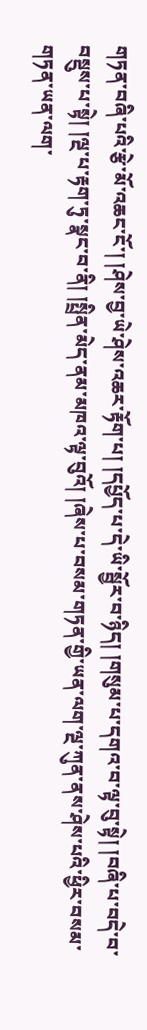གཏན་བཞི་པའི་རྩེ་མོ་འཆང་ངོ་། །ཤེས་བྱ་ཡེ་ཤེས་འཆར་རྟོག་པ། །དཔྱོད་པ་དེ་ཡི་སྦྱོར་བ་ཉིད། །གསུམ་པ་དགའ་བ་ལྟ་བུ་སྟེ། །བཞི་པ་བདེ་བ་བསྡུས་པ་སྟེ། །ལྔ་པ་རྟག་ཏུ་སྣང་བ་ནི། །སྤྲིན་མེད་ནམ་མཁའ་ལྟ་བུའོ། །ཞེས་པ་བསམ་གཏན་གྱི་ཡན་ལག་ལྔ་ཀུན་ནས་ཤེས་པའི་ཕྱིར་བསམ་གཏན་ཡན་ལག་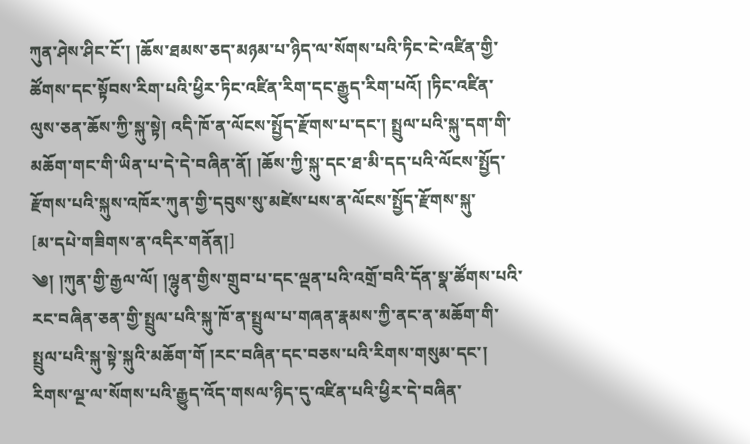ཀུན་ཤེས་ཤིང་ངོ་། །ཆོས་ཐམས་ཅད་མཉམ་པ་ཉིད་ལ་སོགས་པའི་ཏིང་ངེ་འཛིན་གྱི་ཚོགས་དང་སྟོབས་རིག་པའི་ཕྱིར་ཏིང་འཛིན་རིག་དང་རྒྱུད་རིག་པའོ། །ཏིང་འཛིན་ལུས་ཅན་ཆོས་ཀྱི་སྐུ་སྟེ། འདི་ཁོ་ན་ལོངས་སྤྱོད་རྫོགས་པ་དང་། སྤྲུལ་པའི་སྐུ་དག་གི་མཆོག་གང་གི་ཡིན་པ་དེ་དེ་བཞིན་ནོ། །ཆོས་ཀྱི་སྐུ་དང་ཐ་མི་དད་པའི་ལོངས་སྤྱོད་རྫོགས་པའི་སྐུས་འཁོར་ཀུན་གྱི་དབུས་སུ་མཛེས་པས་ན་ལོངས་སྤྱོད་རྫོགས་སྐུ་
[མ་དཔེ་གཟིགས་ན་འདིར་གནོན།]
༄། །ཀུན་གྱི་རྒྱལ་ལོ། །ལྷུན་གྱིས་གྲུབ་པ་དང་ལྡན་པའི་འགྲོ་བའི་དོན་སྣ་ཚོགས་པའི་རང་བཞིན་ཅན་གྱི་སྤྲུལ་པའི་སྐུ་ཁོ་ན་སྤྲུལ་པ་གཞན་རྣམས་ཀྱི་ནང་ན་མཆོག་གི་སྤྲུལ་པའི་སྐུ་སྟེ་སྐུའི་མཆོག་གོ །རང་བཞིན་དང་བཅས་པའི་རིགས་གསུམ་དང་། རིགས་ལྔ་ལ་སོགས་པའི་རྒྱུད་འོད་གསལ་ཉིད་དུ་འཛིན་པའི་ཕྱིར་དེ་བཞིན་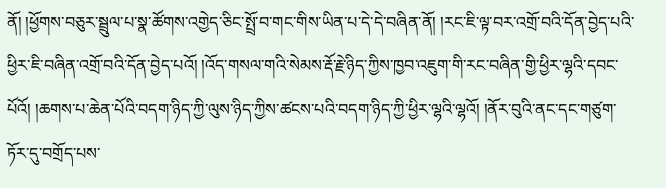ནོ། །ཕྱོགས་བཅུར་སྦྲུལ་པ་སྣ་ཚོགས་འགྱེད་ཅིང་སྤྲོ་བ་གང་གིས་ཡིན་པ་དེ་དེ་བཞིན་ནོ། །རང་ཇི་ལྟ་བར་འགྲོ་བའི་དོན་བྱེད་པའི་ཕྱིར་ཇི་བཞིན་འགྲོ་བའི་དོན་བྱེད་པའོ། །འོད་གསལ་གའི་སེམས་རྡོ་རྗེ་ཉིད་ཀྱིས་ཁྱབ་འཇུག་གི་རང་བཞིན་གྱི་ཕྱིར་ལྷའི་དབང་པོའོ། །ཆགས་པ་ཆེན་པོའི་བདག་ཉིད་ཀྱི་ལུས་ཉིད་ཀྱིས་ཚངས་པའི་བདག་ཉིད་ཀྱི་ཕྱིར་ལྷའི་ལྷའོ། །ནོར་བུའི་ནང་དང་གཙུག་ཏོར་དུ་བགྲོད་པས་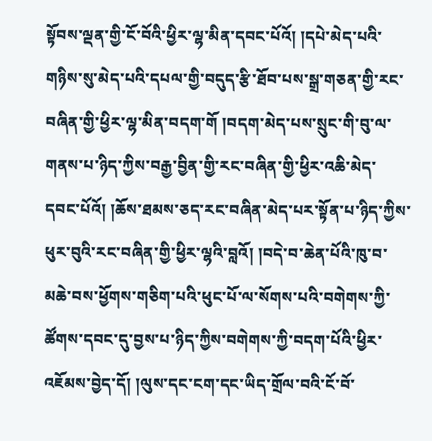སྟོབས་ལྡན་གྱི་ངོ་བོའི་ཕྱིར་ལྷ་མིན་དབང་པོའོ། །དཔེ་མེད་པའི་གཉིས་སུ་མེད་པའི་དཔལ་གྱི་བདུད་རྩི་ཐོབ་པས་སྒྲ་གཅན་གྱི་རང་བཞིན་གྱི་ཕྱིར་ལྷ་མིན་བདག་གོ །བདག་མེད་པས་སྲུང་གི་བུ་ལ་གནས་པ་ཉིད་ཀྱིས་བརྒྱ་བྱིན་གྱི་རང་བཞིན་གྱི་ཕྱིར་འཆི་མེད་དབང་པོའོ། །ཆོས་ཐམས་ཅད་རང་བཞིན་མེད་པར་སྟོན་པ་ཉིད་ཀྱིས་ཕུར་བུའི་རང་བཞིན་གྱི་ཕྱིར་ལྷའི་བླའོ། །བདེ་བ་ཆེན་པོའི་ཁུ་བ་མཆེ་བས་ཕྱོགས་གཅིག་པའི་ཕུང་པོ་ལ་སོགས་པའི་བགེགས་ཀྱི་ཚོགས་དབང་དུ་བྱས་པ་ཉིད་ཀྱིས་བགེགས་ཀྱི་བདག་པོའི་ཕྱིར་འཇོམས་བྱེད་དོ། །ལུས་དང་ངག་དང་ཡིད་གྲོལ་བའི་ངོ་བོ་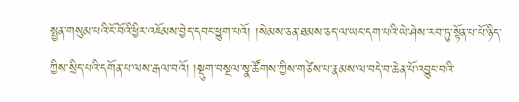སྤྱན་གསུམ་པའི་ངོ་བོའི་ཕྱིར་འཇོམས་བྱེད་དབང་ཕྱུག་པའོ། །སེམས་ཅན་ཐམས་ཅད་ལ་ཡང་དག་པའི་ཡེ་ཤེས་རབ་ཏུ་སྟོན་པ་པོ་ཉིད་ཀྱིས་སྲིད་པའི་དགོན་པ་ལས་རྒལ་བའོ། །སྡུག་བསྔལ་སྣ་ཚོགས་ཀྱིས་གཙེས་པ་རྣམས་ལ་བདེ་བ་ཆེན་པོ་འབྱུང་བའི་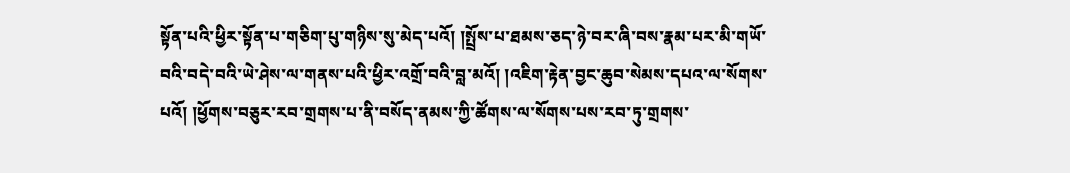སྟོན་པའི་ཕྱིར་སྟོན་པ་གཅིག་པུ་གཉིས་སུ་མེད་པའོ། །སྤྲོས་པ་ཐམས་ཅད་ཉེ་བར་ཞི་བས་རྣམ་པར་མི་གཡོ་བའི་བདེ་བའི་ཡེ་ཤེས་ལ་གནས་པའི་ཕྱིར་འགྲོ་བའི་བླ་མའོ། །འཇིག་རྟེན་བྱང་ཆུབ་སེམས་དཔའ་ལ་སོགས་པའོ། །ཕྱོགས་བཅུར་རབ་གྲགས་པ་ནི་བསོད་ནམས་ཀྱི་ཚོགས་ལ་སོགས་པས་རབ་ཏུ་གྲགས་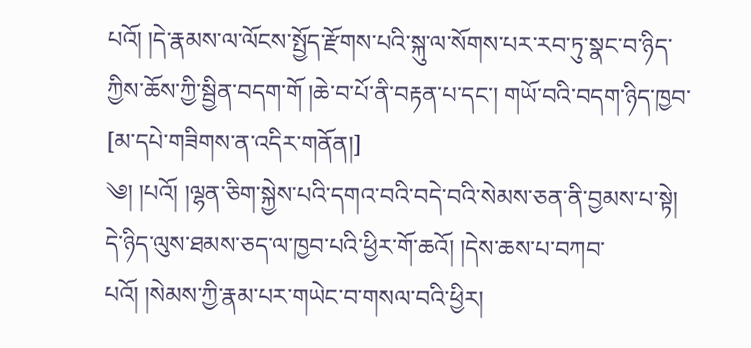པའོ། །དེ་རྣམས་ལ་ལོངས་སྤྱོད་རྫོགས་པའི་སྐུ་ལ་སོགས་པར་རབ་ཏུ་སྣང་བ་ཉིད་ཀྱིས་ཆོས་ཀྱི་སྦྱིན་བདག་གོ །ཆེ་བ་པོ་ནི་བརྟན་པ་དང་། གཡོ་བའི་བདག་ཉིད་ཁྱབ་
[མ་དཔེ་གཟིགས་ན་འདིར་གནོན།]
༄། །པའོ། །ལྷན་ཅིག་སྐྱེས་པའི་དགའ་བའི་བདེ་བའི་སེམས་ཅན་ནི་བྱམས་པ་སྟེ། དེ་ཉིད་ལུས་ཐམས་ཅད་ལ་ཁྱབ་པའི་ཕྱིར་གོ་ཆའོ། །དེས་ཆས་པ་བཀབ་པའོ། །སེམས་ཀྱི་རྣམ་པར་གཡེང་བ་གསལ་བའི་ཕྱིར།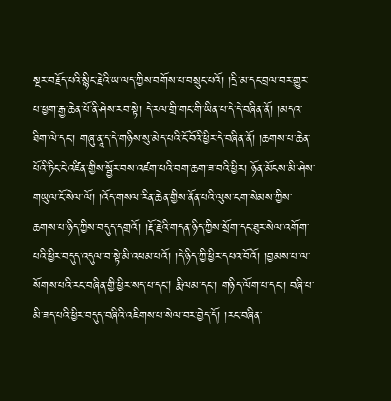སྔར་བརྗོད་པའི་སྙིང་རྗེའི་ཡ་ལད་ཀྱིས་བགོས་པ་བསྲུང་པའོ། །དྲི་མ་དང་བྲལ་བར་གྱུར་པ་ཕྱག་རྒྱ་ཆེན་པོ་ནི་ཤེས་རབ་སྟེ། དེ་རལ་གྲི་གང་གི་ཡིན་པ་དེ་དེ་བཞིན་ནོ། །མདའ་ཐིག་ལེ་དང་། གཞུ་ནཱ་ད་དེ་གཉིས་སུ་མེད་པའི་ངོ་བོའི་ཕྱིར་དེ་བཞིན་ནོ། །ཆགས་པ་ཆེན་པོའི་ཏིང་ངེ་འཛིན་གྱིས་སྦྱོར་བས་འཛག་པའི་བག་ཆག་ཟ་བའི་ཕྱིར། ཉོན་མོངས་མི་ཤེས་གཡུལ་ངོ་སེལ་ལོ། །འོད་གསལ་རིན་ཆེན་གྱིས་ནོན་པའི་ལུས་ངག་སེམས་ཀྱིས་ཆགས་པ་ཉིད་ཀྱིས་བདུད་དགྲའོ། །རྡོ་རྗེའི་གདན་ཉིད་ཀྱིས་སྲོག་དང་ཐུར་སེལ་འགོག་པའི་ཕྱིར་བདུད་འདུལ་བ་སྟེ་མི་འཕམ་པའོ། །དེ་ཉིད་ཀྱི་ཕྱིར་དཔའ་བོའོ། །བྱམས་པ་ལ་སོགས་པའི་རང་བཞིན་གྱི་ཕྱིར་སད་པ་དང། རྨི་ལམ་དང་། གཉིད་ལོག་པ་དང་། བཞི་པ་མི་ཟད་པའི་ཕྱིར་བདུད་བཞིའི་འཇིགས་པ་སེལ་བར་བྱེད་དོ། །རང་བཞིན་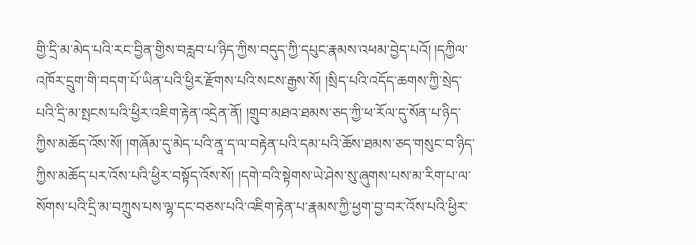གྱི་དྲི་མ་མེད་པའི་རང་བྱིན་གྱིས་བརླབ་པ་ཉིད་ཀྱིས་བདུད་ཀྱི་དཔུང་རྣམས་འཕམ་བྱེད་པའོ། །དཀྱིལ་འཁོར་དྲུག་གི་བདག་པོ་ཡིན་པའི་ཕྱིར་རྫོགས་པའི་སངས་རྒྱས་སོ། །སྲིད་པའི་འདོད་ཆགས་ཀྱི་སྲེད་པའི་དྲི་མ་སྤངས་པའི་ཕྱིར་འཇིག་རྟེན་འདྲེན་ནོ། །གྲུབ་མཐའ་ཐམས་ཅད་ཀྱི་ཕ་རོལ་དུ་སོན་པ་ཉིད་ཀྱིས་མཆོད་འོས་སོ། །གཞོམ་དུ་མེད་པའི་ནཱ་ད་ལ་བརྟེན་པའི་དམ་པའི་ཆོས་ཐམས་ཅད་གསུང་བ་ཉིད་ཀྱིས་མཆོད་པར་འོས་པའི་ཕྱིར་བསྟོད་འོས་སོ། །དགེ་བའི་སྟེགས་ཡེ་ཤེས་སུ་ཞུགས་པས་མ་རིག་པ་ལ་སོགས་པའི་དྲི་མ་བཀྲུས་པས་ལྷ་དང་བཅས་པའི་འཇིག་རྟེན་པ་རྣམས་ཀྱི་ཕྱག་བྱ་བར་འོས་པའི་ཕྱིར་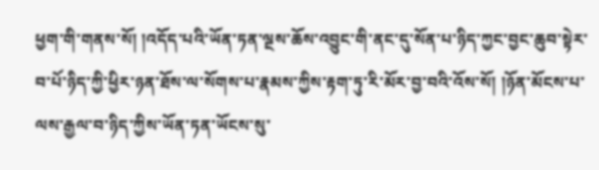ཕྱག་གི་གནས་སོ། །འདོད་པའི་ཡོན་ཏན་ལྔས་ཆོས་འབྱུང་གི་ནང་དུ་སོན་པ་ཉིད་ཀྱང་བྱང་ཆུབ་སྟེར་བ་པོ་ཉིད་ཀྱི་ཕྱིར་ཉན་ཐོས་ལ་སོགས་པ་རྣམས་ཀྱིས་རྟག་ཏུ་རི་མོར་བྱ་བའི་འོས་སོ། །ཉོན་མོངས་པ་ལས་རྒྱལ་བ་ཉིད་ཀྱིས་ཡོན་ཏན་ཡོངས་སུ་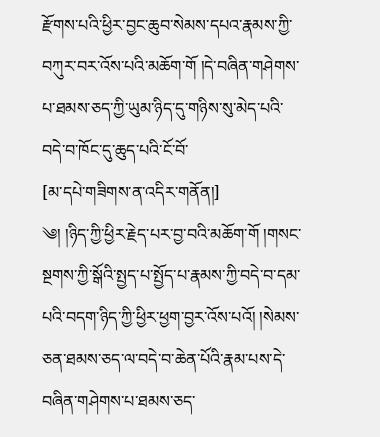རྫོགས་པའི་ཕྱིར་བྱང་ཆུབ་སེམས་དཔའ་རྣམས་ཀྱི་བཀུར་བར་འོས་པའི་མཆོག་གོ །དེ་བཞིན་གཤེགས་པ་ཐམས་ཅད་ཀྱི་ཡུམ་ཉིད་དུ་གཉིས་སུ་མེད་པའི་བདེ་བ་ཁོང་དུ་ཆུད་པའི་ངོ་བོ་
[མ་དཔེ་གཟིགས་ན་འདིར་གནོན།]
༄། །ཉིད་ཀྱི་ཕྱིར་རྗེད་པར་བྱ་བའི་མཆོག་གོ །གསང་སྔགས་ཀྱི་སྒོའི་སྤྱད་པ་སྤྱོད་པ་རྣམས་ཀྱི་བདེ་བ་དམ་པའི་བདག་ཉིད་ཀྱི་ཕྱིར་ཕྱག་བྱར་འོས་པའོ། །སེམས་ཅན་ཐམས་ཅད་ལ་བདེ་བ་ཆེན་པོའི་རྣམ་པས་དེ་བཞིན་གཤེགས་པ་ཐམས་ཅད་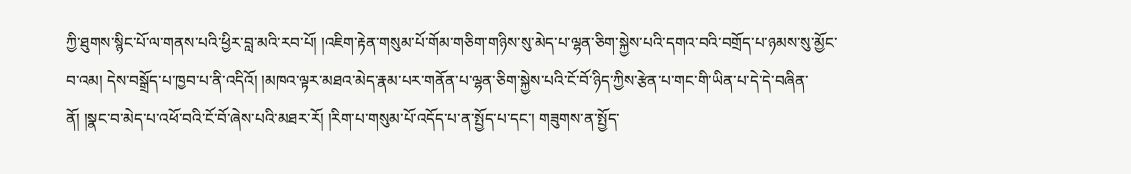ཀྱི་ཐུགས་སྙིང་པོ་ལ་གནས་པའི་ཕྱིར་བླ་མའི་རབ་པོ། །འཇིག་རྟེན་གསུམ་པོ་གོམ་གཅིག་གཉིས་སུ་མེད་པ་ལྷན་ཅིག་སྐྱེས་པའི་དགའ་བའི་བགྲོད་པ་ཉམས་སུ་མྱོང་བ་འམ། དེས་བསྒྲོད་པ་ཁྱབ་པ་ནི་འདིའོ། །མཁའ་ལྟར་མཐའ་མེད་རྣམ་པར་གནོན་པ་ལྷན་ཅིག་སྐྱེས་པའི་ངོ་བོ་ཉིད་ཀྱིས་རྩེན་པ་གང་གི་ཡིན་པ་དེ་དེ་བཞིན་ནོ། །སྣང་བ་མེད་པ་འཕོ་བའི་ངོ་བོ་ཞེས་པའི་མཐར་རོ། །རིག་པ་གསུམ་པོ་འདོད་པ་ན་སྤྱོད་པ་དང་། གཟུགས་ན་སྤྱོད་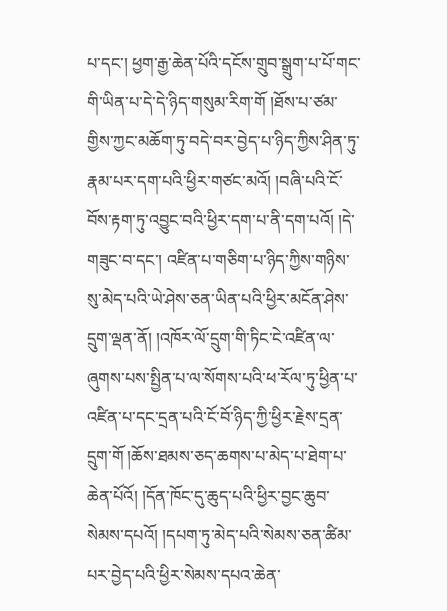པ་དང་། ཕྱག་རྒྱ་ཆེན་པོའི་དངོས་གྲུབ་སྒྲུག་པ་པོ་གང་གི་ཡིན་པ་དེ་དེ་ཉིད་གསུམ་རིག་གོ །ཐོས་པ་ཙམ་གྱིས་ཀྱང་མཆོག་ཏུ་བདེ་བར་བྱེད་པ་ཉིད་ཀྱིས་ཤིན་ཏུ་རྣམ་པར་དག་པའི་ཕྱིར་གཙང་མའོ། །བཞི་པའི་ངོ་བོས་རྟག་ཏུ་འབྱུང་བའི་ཕྱིར་དག་པ་ནི་དག་པའོ། །དེ་གཟུང་བ་དང་། འཛིན་པ་གཅིག་པ་ཉིད་ཀྱིས་གཉིས་སུ་མེད་པའི་ཡེ་ཤེས་ཅན་ཡིན་པའི་ཕྱིར་མངོན་ཤེས་དྲུག་ལྡན་ནོ། །འཁོར་ལོ་དྲུག་གི་ཏིང་ངེ་འཛིན་ལ་ཞུགས་པས་སྤྱིན་པ་ལ་སོགས་པའི་ཕ་རོལ་ཏུ་ཕྱིན་པ་འཛིན་པ་དང་དྲན་པའི་ངོ་བོ་ཉིད་ཀྱི་ཕྱིར་རྗེས་དྲན་དྲུག་གོ །ཆོས་ཐམས་ཅད་ཆགས་པ་མེད་པ་ཐེག་པ་ཆེན་པོའོ། །དོན་ཁོང་དུ་ཆུད་པའི་ཕྱིར་བྱང་ཆུབ་སེམས་དཔའོ། །དཔག་ཏུ་མེད་པའི་སེམས་ཅན་ཚིམ་པར་བྱེད་པའི་ཕྱིར་སེམས་དཔའ་ཆེན་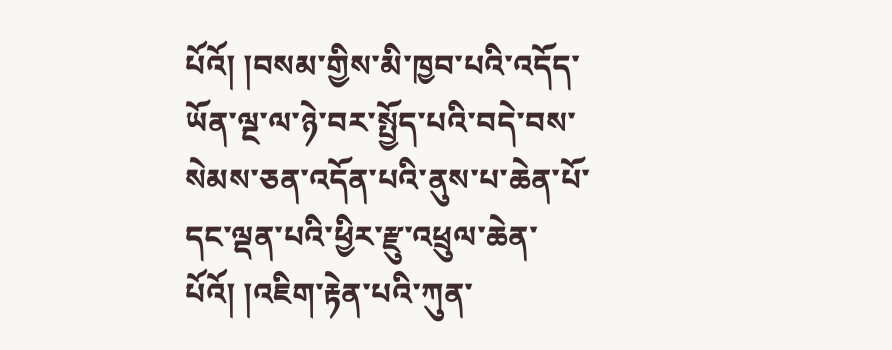པོའོ། །བསམ་གྱིས་མི་ཁྱབ་པའི་འདོད་ཡོན་ལྔ་ལ་ཉེ་བར་སྤྱོད་པའི་བདེ་བས་སེམས་ཅན་འདོན་པའི་ནུས་པ་ཆེན་པོ་དང་ལྡན་པའི་ཕྱིར་རྫུ་འཕྲུལ་ཆེན་པོའོ། །འཇིག་རྟེན་པའི་ཀུན་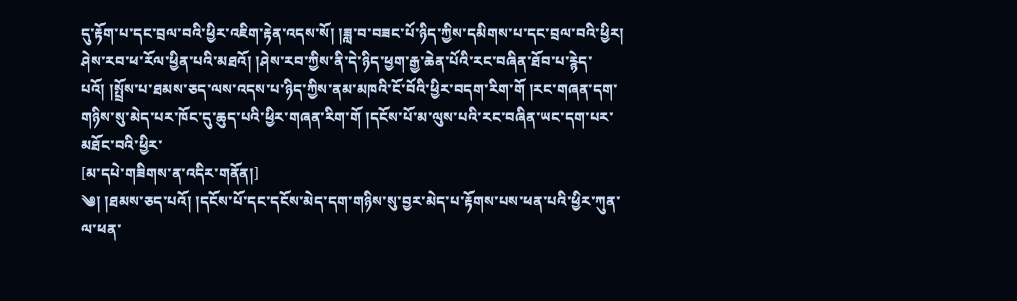དུ་རྟོག་པ་དང་བྲལ་བའི་ཕྱིར་འཇིག་རྟེན་འདས་སོ། །ཟླ་བ་བཟང་པོ་ཉིད་ཀྱིས་དམིགས་པ་དང་བྲལ་བའི་ཕྱིར། ཤེས་རབ་ཕ་རོལ་ཕྱིན་པའི་མཐའོ། །ཤེས་རབ་ཀྱིས་ནི་དེ་ཉིད་ཕྱག་རྒྱ་ཆེན་པོའི་རང་བཞིན་ཐོབ་པ་རྙེད་པའོ། །སྤྲོས་པ་ཐམས་ཅད་ལས་འདས་པ་ཉིད་ཀྱིས་ནམ་མཁའི་ངོ་བོའི་ཕྱིར་བདག་རིག་གོ །རང་གཞན་དག་གཉིས་སུ་མེད་པར་ཁོང་དུ་ཆུད་པའི་ཕྱིར་གཞན་རིག་གོ །དངོས་པོ་མ་ལུས་པའི་རང་བཞིན་ཡང་དག་པར་མཐོང་བའི་ཕྱིར་
[མ་དཔེ་གཟིགས་ན་འདིར་གནོན།]
༄། །ཐམས་ཅད་པའོ། །དངོས་པོ་དང་དངོས་མེད་དག་གཉིས་སུ་བྱར་མེད་པ་རྟོགས་པས་ཕན་པའི་ཕྱིར་ཀུན་ལ་ཕན་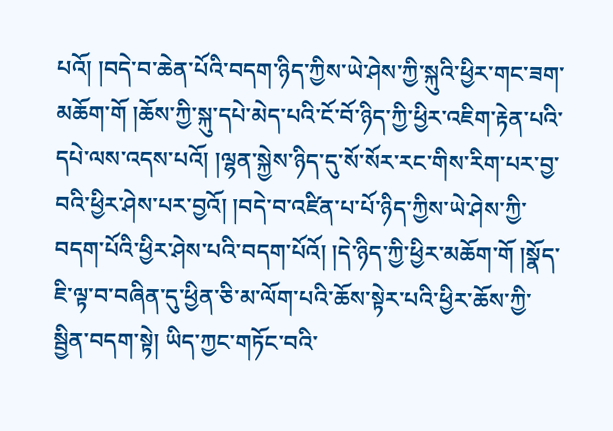པའོ། །བདེ་བ་ཆེན་པོའི་བདག་ཉིད་ཀྱིས་ཡེ་ཤེས་ཀྱི་སྐུའི་ཕྱིར་གང་ཟག་མཆོག་གོ །ཆོས་ཀྱི་སྐུ་དཔེ་མེད་པའི་ངོ་བོ་ཉིད་ཀྱི་ཕྱིར་འཇིག་རྟེན་པའི་དཔེ་ལས་འདས་པའོ། །ལྷན་སྐྱེས་ཉིད་དུ་སོ་སོར་རང་གིས་རིག་པར་བྱ་བའི་ཕྱིར་ཤེས་པར་བྱའོ། །བདེ་བ་འཛིན་པ་པོ་ཉིད་ཀྱིས་ཡེ་ཤེས་ཀྱི་བདག་པོའི་ཕྱིར་ཤེས་པའི་བདག་པོའོ། །དེ་ཉིད་ཀྱི་ཕྱིར་མཆོག་གོ །སྣོད་ཇི་ལྟ་བ་བཞིན་དུ་ཕྱིན་ཅི་མ་ལོག་པའི་ཆོས་སྟེར་པའི་ཕྱིར་ཆོས་ཀྱི་སྦྱིན་བདག་སྟེ། ཡིད་ཀྱང་གཏོང་བའི་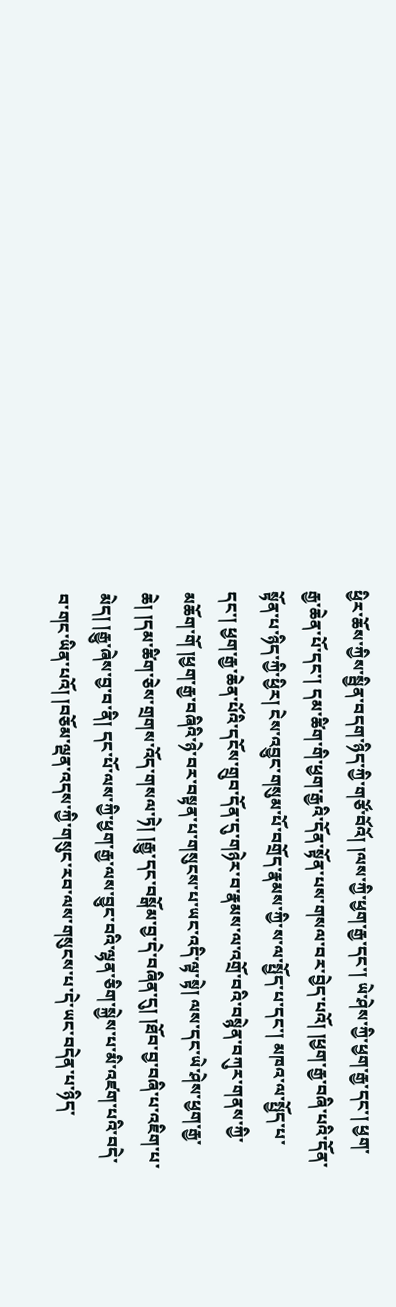ཕྱིར་ཆོས་ཀྱིས་སྦྱིན་བདག་ཉིད་ཀྱི་གཙོ་བོའོ། །ལས་ཀྱི་ཕྱག་རྒྱ་དང་། ཡེ་ཤེས་ཀྱི་ཕྱག་རྒྱ་དང་། ཕྱག་རྒྱ་ཆེན་པོ་དང་། དམ་ཚིག་གི་ཕྱག་རྒྱའི་དོན་སྟོན་པས་གསལ་བར་བྱེད་པའོ། །ཕྱག་རྒྱ་བཞི་པའི་དོན་སྟོན་པ་ཉིད་ཀྱི་ཕྱིར། ངེས་འབྱུང་གསུམ་པོ་བགྲོད་རྣམས་ཀྱི་ས་ལ་སྤྱོད་པ་དང་། མཁའ་ལ་སྤྱོད་པ་དང་། ཕྱག་རྒྱ་ཆེན་པོའི་དངོས་གྲུབ་དོན་དུ་གཉེར་བ་རྣམས་ལ་འགྲོ་བའི་བསྙེན་བཀུར་གནས་ཀྱི་མཆོག་གོ །ཕྱག་རྒྱ་བཞིའི་ཉེ་བར་བསྟན་པ་གསུངས་པ་ཡང་འདི་ལྟ་སྟེ། ལས་དང་ཡེ་ཤེས་ཕྱག་རྒྱ་ཆེ། །དམ་ཚིག་ཅེས་གྲགས་འོད་གསལ་ཏེ། །རྒྱུ་དང་བསྒོམ་བྱ་དེ་བཞིན་དུ། །ཐོབ་བྱ་བཞི་པ་འཇིག་པ་མེད། །རྒྱུ་ཞེས་བྱ་བ་ནི། དང་པོ་ལས་ཀྱི་ཕྱག་རྒྱ་ལས་བྱུང་བའི་ལྷན་ཅིག་སྐྱེས་པ་མི་འཛག་པའི་བདེ་བ་གང་ཡིན་པའོ། །བཅོམ་ལྡན་འདས་ཀྱི་གསུང་རབ་ལས་གསུངས་པ་དེ་ཡང་བདེན་པ་ཉིད་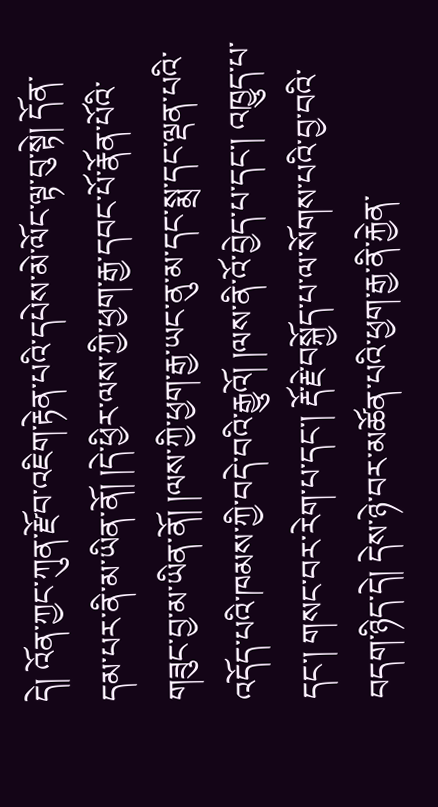དེ། འོན་ཀྱང་ཀུན་རྫོབ་འཇིག་རྟེན་པའི་དཔེས་མེ་ལོང་ལྟ་བུ་སྟེ། དོན་དམ་པར་ནི་མ་ཡིན་ནོ། །དེ་ཕྱིར་ལས་ཀྱི་ཕྱག་རྒྱ་དབང་པོ་རྣོན་པོའི་གཟུང་བྱ་མ་ཡིན་ནོ། །ལས་ཀྱི་ཕྱག་རྒྱ་ཡང་ནུ་མ་དང་སྨྲ་དང་ལྡན་པའི་འདོད་པའི་ཁམས་ཀྱི་བདེ་བའི་རྒྱུའོ། །ལས་ནི་འོ་བྱེད་པ་དང་། འཁྱུད་པ་དང་། གསང་བར་རེག་པ་དང་། རྡོ་རྗེ་བསྐྱོད་པ་ལ་སོགས་པའི་བྱ་བའི་བདག་ཉིད་དེ། དེས་ཉེ་བར་མཚོན་པའི་ཕྱག་རྒྱ་ནི་རྐྱེན་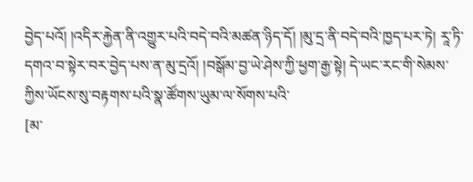བྱེད་པའོ། །འདིར་རྐྱེན་ནི་འགྱུར་པའི་བདེ་བའི་མཚན་ཉིད་དོ། །མུ་དྲ་ནི་བདེ་བའི་ཁྱད་པར་ཏེ། རཱ་ཏི་དགའ་བ་སྟེར་བར་བྱེད་པས་ན་མུ་དྲའོ། །བསྒོམ་བྱ་ཡེ་ཤེས་ཀྱི་ཕྱག་རྒྱ་སྟེ། དེ་ཡང་རང་གི་སེམས་ཀྱིས་ཡོངས་སུ་བརྟགས་པའི་སྣ་ཚོགས་ཡུམ་ལ་སོགས་པའི་
[མ་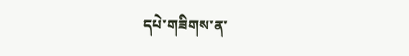དཔེ་གཟིགས་ན་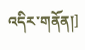འདིར་གནོན།]